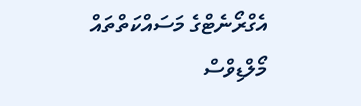އެގްރޯނެޓްގެ މަސައްކަތްތައް މޯލްޑިވްސް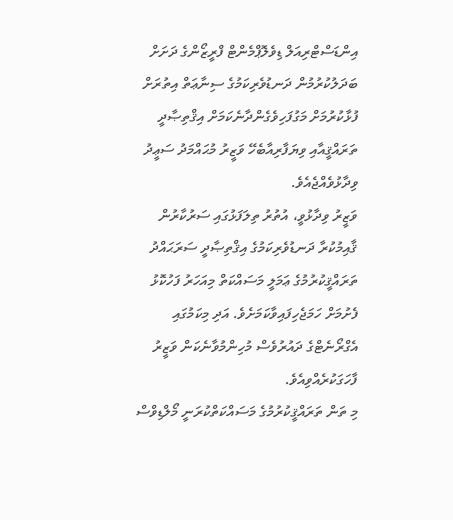އިންޑަސްޓްރިއަލް ޑިވެލޮޕްމެންޓް ފްރީޒޯންގެ ދަށަށް ބަދަލުކުރުމުން ދަނޑުވެރިކަމުގެ ސިނާޢަތް އިތުރަށް ފުޅާކުރުމަށް މަގުފަހިވެގެންދާނެކަމަށް އިޤްތިޞާދީ ތަރައްޤީއާއި ވިޔަފާރިއާބެހޭ ވަޒީރު މުޙައްމަދު ސަޢީދު ވިދާޅުވެއްޖެއެވެ.
ވަޒީރު ވިދާޅުވީ، އުތުރު ތިލަފަޅުގައި ސަރުކާރުން ޤާއިމުކުރާ ދަނޑުވެރިކަމުގެ އިޤްތިޞާދީ ސަރަޙައްދު ތަރައްޤީކުރުމުގެ ޢަމަލީ މަސައްކަތް މިއަހަރު ފަހުކޮޅު ފެށުމަށް ހަމަޖެހިފައިވާކަމަށެވެ. އަދި މިކަމުގައި އެގްރޯނެޓްގެ ދައުރުވެސް މުހިންމުވާނެކަން ވަޒީރު ފާހަގަކުރެއްވިއެވެ.
މި ތަން ތަރައްޤީކުރުމުގެ މަސައްކަތްކުރަނީ މޯލްޑިވްސް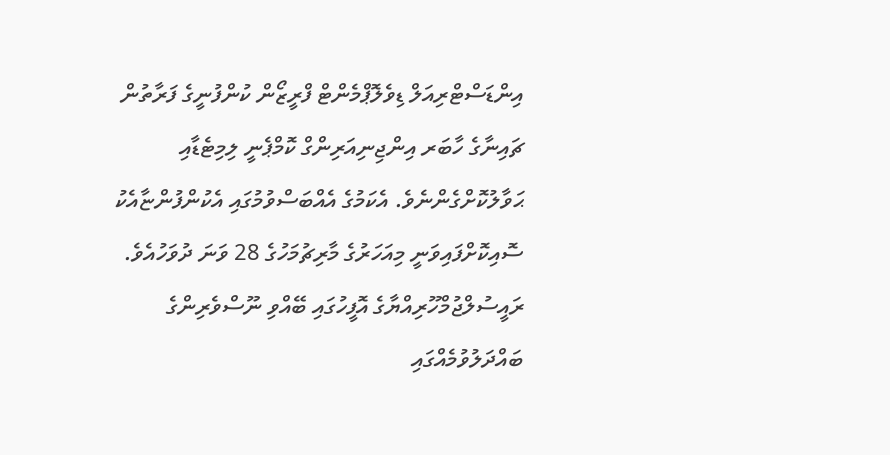އިންޑަސްޓްރިއަލް ޑިވެލޮޕްމެންޓް ފްރީޒޯން ކުންފުނީގެ ފަރާތުން ޗައިނާގެ ހާބަރ އިންޖިނިއަރިންގް ކޮމްޕެނީ ލިމިޓެޑާއި ޙަވާލުކޮށްގެންނެވެ. އެކަމުގެ އެއްބަސްވުމުގައި އެކުންފުންޏާއެކު ސޮއިކޮށްފައިވަނީ މިއަހަރުގެ މާރިޗުމަހުގެ 28 ވަނަ ދުވަހުއެވެ.
ރައީސުލްޖުމްހޫރިއްޔާގެ އޮފީހުގައި ބޭއްވި ނޫސްވެރިންގެ ބައްދަލުވުމެއްގައި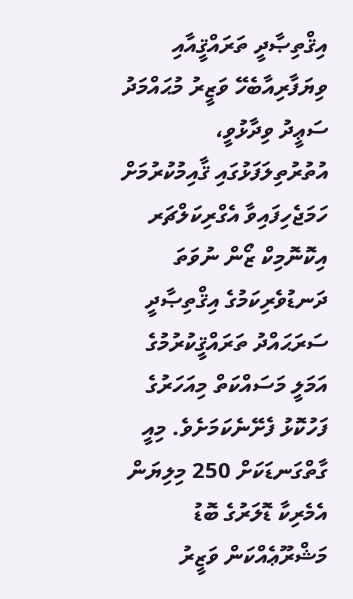އިޤްތިޞާދީ ތަރައްޤީއާއި ވިޔަފާރިއާބެހޭ ވަޒީރު މުޙައްމަދު ސަޢީދު ވިދާޅުވީ، އުތުރުތިލަފަޅުގައި ޤާއިމުކުރުމަށް ހަމަޖެހިފައިވާ އެގްރިކަލްޗަރ އިކޮނޮމިކް ޒޯން ނުވަތަ ދަނޑުވެރިކަމުގެ އިޤްތިޞާދީ ސަރަޙައްދު ތަރައްޤީކުރުމުގެ އަމަލީ މަސައްކަތް މިއަހަރުގެ ފަހުކޮޅު ފެށޭނެކަމަށެވެ. މިއީ ގާތްގަނޑަކަށް 250 މިލިޔަން އެމެރިކާ ޑޮލަރުގެ ބޮޑު މަޝްރޫޢެއްކަން ވަޒީރު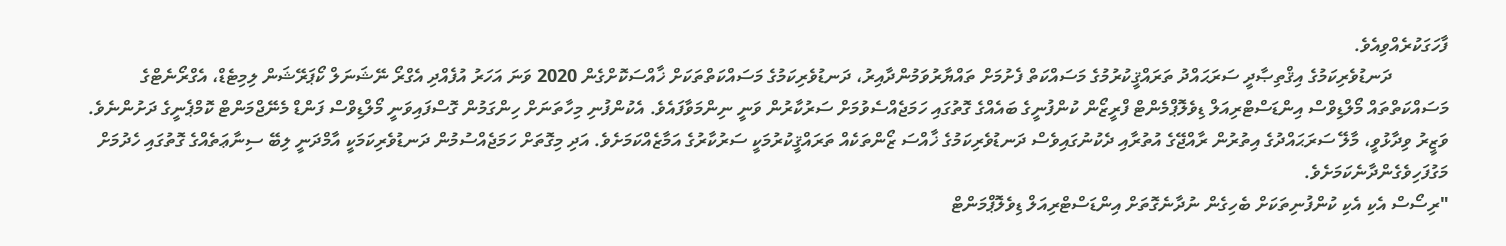ފާހަގަކުރެއްވިއެވެ.
            ދަނޑުވެރިކަމުގެ އިޤްތިޞާދީ ސަރަޙައްދު ތަރައްޤީކުރުމުގެ މަސައްކަތް ފެށުމަށް ތައްޔާރުވަމުންދާއިރު، ދަނޑުވެރިކަމުގެ މަސައްކަތްތަކަށް ޚާއްސަކޮށްގެން 2020 ވަނަ އަހަރު އުފެއްދި އެގްރޯ ނޭޝަނަލް ކޯޕަރޭޝަން ލިމިޓެޑް، އެގްރޯނެޓްގެ މަސައްކަތްތައް މޯލްޑިވްސް އިންޑަސްޓްރިއަލް ޑިވެލޮޕްމެންޓް ފްރީޒޯން ކުންފުނީގެ ބައެއްގެ ގޮތުގައި ހަމަޖެއްސެވުމަށް ސަރުކާރުން ވަނީ ނިންމަވާފައެވެ. އެކުންފުނި މިހާތަނަށް ހިންގަމުން ގޮސްފައިވަނީ މޯލްޑިވްސް ފަންޑް މެނޭޖްމަންޓް ކޮމްޕެނީގެ ދަށުންނެވެ.
ވަޒީރު ވިދާޅުވީ، މާލޭ ސަރަޙައްދުގެ އިތުރުން ރާއްޖޭގެ އުތުރާއި ދެކުނުގައިވެސް ދަނޑުވެރިކަމުގެ ޚާއްސަ ޒޯންތަކެއް ތަރައްޤީކުރުމަކީ ސަރުކާރުގެ އަމާޒެއްކަމަށެވެ. އަދި މިގޮތަށް ހަމަޖެއްސުމުން ދަނޑުވެރިކަމަކީ އާމްދަނީ ލިބޭ ސިނާޢަތެއްގެ ގޮތުގައި ހެދުމަށް މަގުފަހިވެގެންދާނެކަމަށެވެ.
"ރިސޯސް އެކި އެކި ކުންފުނިތަކަށް ބެހިގެން ނުދާނެގޮތަށް އިންޑަސްޓްރިއަލް ޑިވެލޮޕްމަންޓް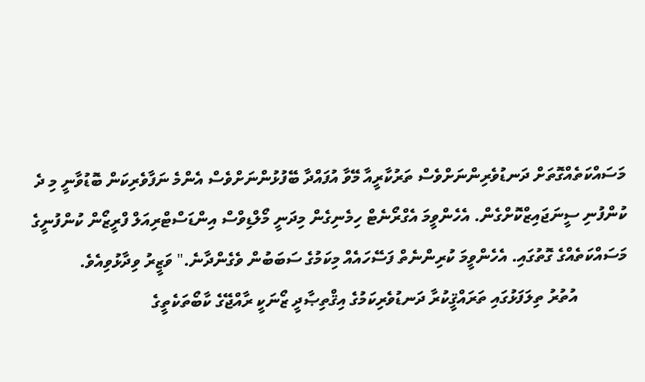މަސައްކަތެއްގޮތަށް ދަނޑުވެރިންނަށްވެސް ތަރުކާރީއާ މޭވާ އުފައްދާ ބޭފުޅުންނަށްވެސް އެންމެ ނަފާވެރިކަން ބޮޑުވާނީ މި ދެ ކުންފުނި ސީނަޖައިޒްކޮށްގެން. އެހެންވީމަ އެގްރޯނެޓް ހިމެނިގެން މިދަނީ މޯލްޑިވްސް އިންޑަސްޓްރިއަލް ފްރީޒޯން ކުންފުނީގެ މަސައްކަތެއްގެ ގޮތުގައި. އެހެންވީމަ ކުރިންނެތް ފަސޭހައެއް މިކަމުގެ ސަބަބުން ވެގެންދާނެ." ވަޒީރު ވިދާޅުވިއެވެ.
            އުތުރު ތިލަފަޅުގައި ތަރައްޤީކުރާ ދަނޑުވެރިކަމުގެ އިޤްތިޞާދީ ޒޯނަކީ ރާއްޖޭގެ ކާބޯތަކެތީގެ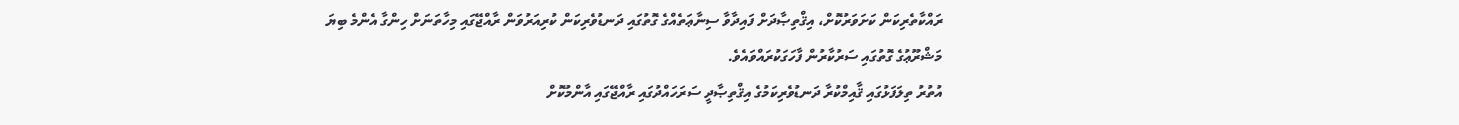ރައްކާތެރިކަން ކަށަވަރުކޮށް، އިޤްތިޞާދަށް ފައިދާވާ ސިނާޢަތެއްގެ ގޮތުގައި ދަނޑުވެރިކަން ކުރިއަރުވަން ރާއްޖޭގައި މިހާތަނަށް ހިންގާ އެންމެ ބިޔަ މަޝްރޫޢުގެ ގޮތުގައި ސަރުކާރުން ފާހަގަކުރައްވައެވެ.
އުތުރު ތިލަފަޅުގައި ޤާއިމްކުރާ ދަނޑުވެރިކަމުގެ އިޤްތިޞާދީ ސަރަހައްދުގައި ރާއްޖޭގައި އާންމުކޮށް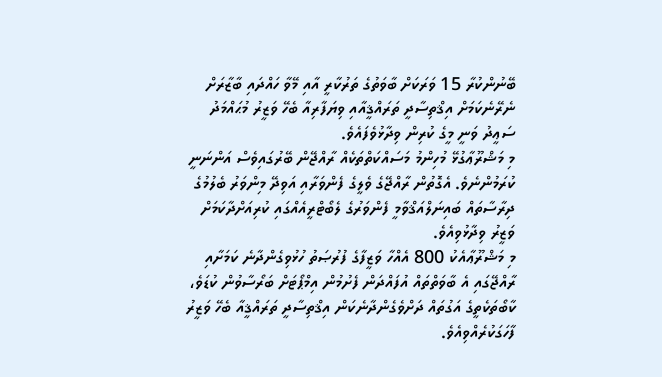ބޭނުންކުރާ 15 ވަރަކަށް ބާވަތުގެ ތަރުކާރީ އާއި މޭވާ ހައްދައި ބާޒާރަށް ނެރޭނެކަމަށް އިޤްތިސާދީ ތަރައްޤީއާއި ވިޔަފާރިއާ ބެހޭ ވަޒީރު މުޙައްމަދު ސަޢީދު ވަނީ މީގެ ކުރިން ވިދާޅުވެފައެވެ.
މި މަޝްރޫޢާގުޅޭ މުހިންމު މަސައްކަތްތަކެއް ރާއްޖޭން ބޭރުގައިވެސް އަންނަނީ ކުރަމުންނެވެ. އެގޮތުން ރާއްޖޭގެ ވެލީގެ ފެންވަރާއި އަވިދޭ މިންވަރު ބެލުމުގެ ދިރާސާތައް ބައިނަލްއަޤްވާމީ ފެންވަރުގެ ލެބޯޓްރީއެއްގައި ކުރިއަށްދާކަމަށް ވަޒީރު ވިދާޅުވިއެވެ.
މި މަޝްރޫޢާއެކު 800 އެއްހާ ވަޒީފާގެ ފުރުޞަތު ހުޅުވިގެންދާނެ ކަމަށާއި ރާއްޖޭގައި އެ ބާވަތްތައް އުފައްދަން ފެށުމުން އިމްޕޯޓަށް ބަރޯސާވުން ކުޑަވެ، ކާބޯތަކެތީގެ އަގުތައް ދަށްވެގެންދާނެކަން އިޤްތިސާދީ ތަރައްޤީއާ ބެހޭ ވަޒީރު ފާހަގަކުރެއްވިއެވެ.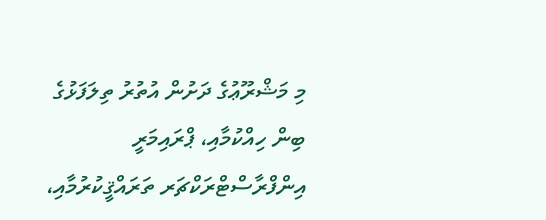މި މަޝްރޫޢުގެ ދަށުން އުތުރު ތިލަފަޅުގެ ބިން ހިއްކުމާއި، ޕްރައިމަރީ އިންފްރާސްޓްރަކްޗަރ ތަރައްޤީކުރުމާއި،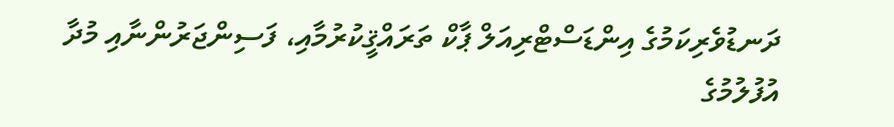ދަނޑުވެރިކަމުގެ އިންޑަސްޓްރިއަލް ޕާކް ތަރައްޤީކުރުމާއި، ފަސިންޖަރުންނާއި މުދާ އުފުލުމުގެ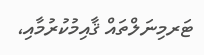ޓަރމިނަލްތައް ޤާއިމުކުރުމާއި،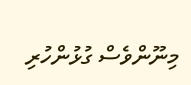މިނޫންވެސް ގުޅުންހުރި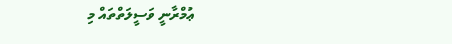ޢުމްރާނީ ވަސީލަތްތައް މި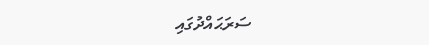ސަރަޙައްދުގައި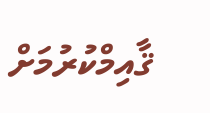ޤާއިމްކުރުމަށް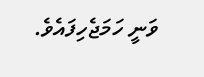ވަނީ ހަމަޖެހިފައެވެ.